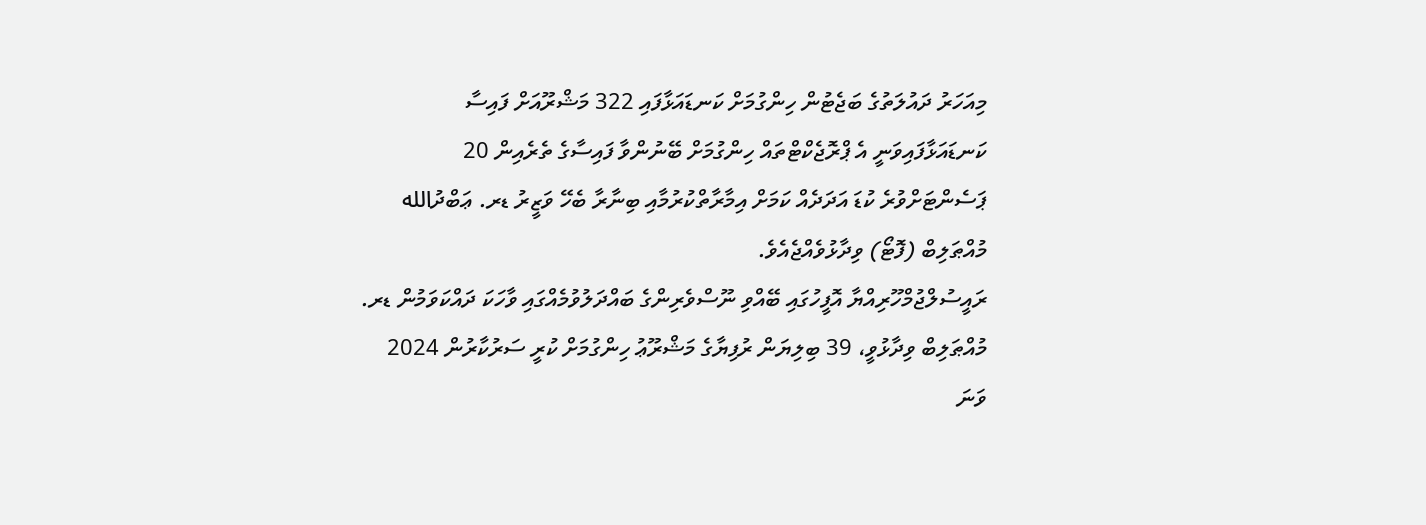މިއަހަރު ދައުލަތުގެ ބަޖެޓުން ހިންގުމަށް ކަނޑައަޅާފައި 322 މަޝްރޫއަށް ފައިސާ ކަނޑައަޅާފައިވަނީ އެ ޕްރޮޖެކްޓްތައް ހިންގުމަށް ބޭނުންވާ ފައިސާގެ ތެރެއިން 20 ޕަސެންޓަށްވުރެ ކުޑަ އަދަދެއް ކަމަށް އިމާރާތްކުރުމާއި ބިނާރާ ބެހޭ ވަޒީރު ޑރ. ޢަބްދުالله މުއްޠަލިބް (ފޮޓޯ) ވިދާޅުވެއްޖެއެވެ.
ރައީސުލްޖުމްހޫރިއްޔާ އޮފީހުގައި ބޭއްވި ނޫސްވެރިންގެ ބައްދަލުވުމެއްގައި ވާހަކަ ދައްކަވަމުން ޑރ. މުއްޠަލިބް ވިދާޅުވީ، 39 ބިލިޔަން ރުފިޔާގެ މަޝްރޫޢު ހިންގުމަށް ކުރީ ސަރުކާރުން 2024 ވަނަ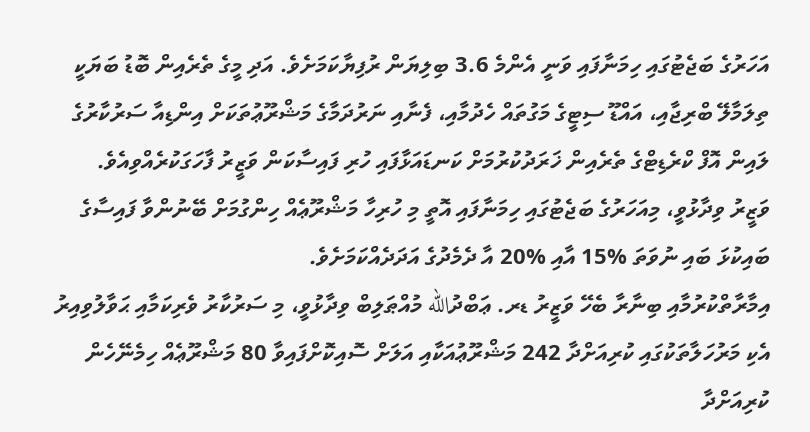އަހަރުގެ ބަޖެޓުގައި ހިމަނާފައި ވަނީ އެންމެ 3.6 ބިލިޔަން ރުފިޔާކަމަށެވެ. އަދި މީގެ ތެރެއިން ބޮޑު ބަޔަކީ ތިލަމާލޭ ބްރިޖާއި، އައްޑޫ ސިޓީގެ މަގުތައް ހެދުމާއި، ފެނާއި ނަރުދަމާގެ މަޝްރޫޢުތަކަށް އިންޑިއާ ސަރުކާރުގެ ލައިން އޮފް ކްރެޑިޓްގެ ތެރެއިން ޚަރަދުކުރުމަށް ކަނޑައަޅާފައި ހުރި ފައިސާކަން ވަޒީރު ފާހަގަކުރެއްވިއެވެ.
ވަޒީރު ވިދާޅުވީ، މިއަހަރުގެ ބަޖެޓުގައި ހިމަނާފައި އޮތީ މި ހުރިހާ މަޝްރޫޢެއް ހިންގުމަށް ބޭނުންވާ ފައިސާގެ ބައިކުޅަ ބައި ނުވަތަ %15 އާއި %20 އާ ދެމެދުގެ އަދަދެއްކަމަށެވެ.
އިމާރާތްކުރުމާއި ބިނާރާ ބެހޭ ވަޒީރު ޑރ. ޢަބްދުالله މުއްޠަލިބް ވިދާޅުވީ، މި ސަރުކާރު ވެރިކަމާއި ޙަވާލުވިއިރު އެކި މަރުހަލާތަކުގައި ކުރިއަށްދާ 242 މަޝްރޫޢުއަކާއި އަލަށް ސޮއިކޮށްފައިވާ 80 މަޝްރޫޢެއް ހިމެނޭހެން ކުރިއަށްދާ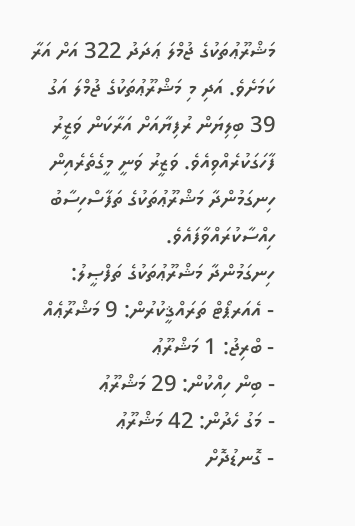މަޝްރޫޢުތަކުގެ ޖުމްލަ ޢަދަދު 322 އަށް އަރާ ކަމަށެވެ. އަދި މި މަޝްރޫޢުތަކުގެ ޖުމްލަ އަގު 39 ބިލިޔަން ރުފިޔާއަށް އަރާކަން ވަޒީރު ފާހަގަކުރެއްވިއެވެ. ވަޒީރު ވަނީ މީގެތެރެއިން ހިނގަމުންދާ މަޝްރޫޢުތަކުގެ ތަފާސްހިސާބު ހިއްސާކުރައްވާފައެވެ.
ހިނގަމުންދާ މަޝްރޫޢުތަކުގެ ތަފްޞީލު:
- އެއަރޕޯޓް ތަރައްޤީކުރުން: 9 މަޝްރޫޢެއް
- ބްރިޖު: 1 މަޝްރޫޢު
- ބިން ހިއްކުން: 29 މަޝްރޫޢު
- މަގު ހެދުން: 42 މަޝްރޫޢު
- ގޮނޑުދޮށް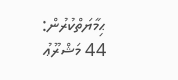ޙިމާޔަތްކުރުން: 44 މަޝްރޫޢު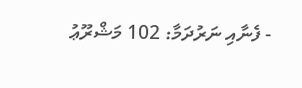- ފެނާއި ނަރުދަމާ: 102 މަޝްރޫޢު